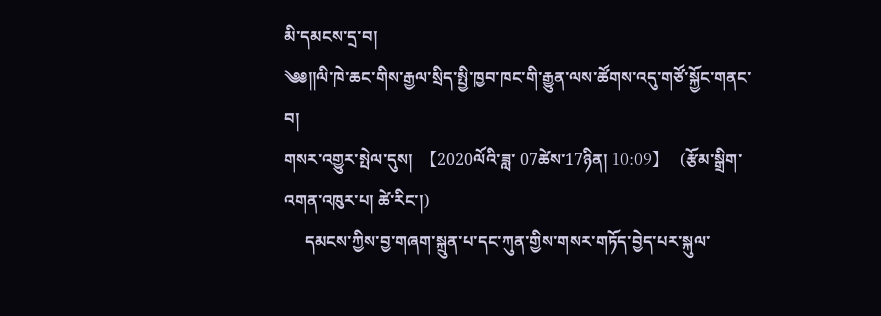མི་དམངས་དྲ་བ།
༄༅༎ལི་ཁེ་ཆང་གིས་རྒྱལ་སྲིད་སྤྱི་ཁྱབ་ཁང་གི་རྒྱུན་ལས་ཚོགས་འདུ་གཙོ་སྐྱོང་གནང་བ།
གསར་འགྱུར་སྤེལ་དུས།  【2020ལོའི་ཟླ་ 07ཚེས་17ཉིན། 10:09】   (རྩོམ་སྒྲིག་འགན་འཁུར་པ། ཚེ་རིང་།)
     དམངས་ཀྱིས་བྱ་གཞག་སྐྲུན་པ་དང་ཀུན་གྱིས་གསར་གཏོད་བྱེད་པར་སྐུལ་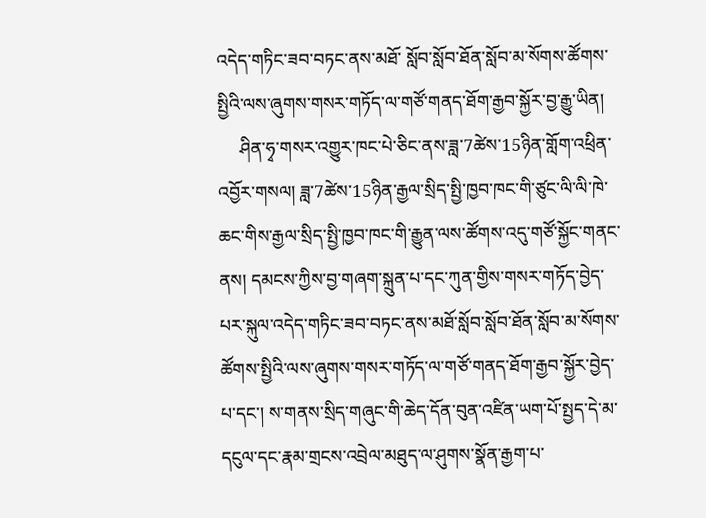འདེད་གཏིང་ཟབ་བཏང་ནས་མཐོ་ སློབ་སློབ་ཐོན་སློབ་མ་སོགས་ཚོགས་སྤྱིའི་ལས་ཞུགས་གསར་གཏོད་ལ་གཙོ་གནད་ཐོག་རྒྱབ་སྐྱོར་བྱ་རྒྱུ་ཡིན།
     ཤིན་ཧྭ་གསར་འགྱུར་ཁང་པེ་ཅིང་ནས་ཟླ་7ཚེས་15ཉིན་གློག་འཕྲིན་འབྱོར་གསལ། ཟླ་7ཚེས་15ཉིན་རྒྱལ་སྲིད་སྤྱི་ཁྱབ་ཁང་གི་ཙུང་ལི་ལི་ཁེ་ཆང་གིས་རྒྱལ་སྲིད་སྤྱི་ཁྱབ་ཁང་གི་རྒྱུན་ལས་ཚོགས་འདུ་གཙོ་སྐྱོང་གནང་ནས། དམངས་ཀྱིས་བྱ་གཞག་སྐྲུན་པ་དང་ཀུན་གྱིས་གསར་གཏོད་བྱེད་པར་སྐུལ་འདེད་གཏིང་ཟབ་བཏང་ནས་མཐོ་སློབ་སློབ་ཐོན་སློབ་མ་སོགས་ཚོགས་སྤྱིའི་ལས་ཞུགས་གསར་གཏོད་ལ་གཙོ་གནད་ཐོག་རྒྱབ་སྐྱོར་བྱེད་པ་དང་། ས་གནས་སྲིད་གཞུང་གི་ཆེད་དོན་བུན་འཛིན་ཡག་པོ་སྤྱད་དེ་མ་དངུལ་དང་རྣམ་གྲངས་འབྲེལ་མཐུད་ལ་ཤུགས་སྣོན་རྒྱག་པ་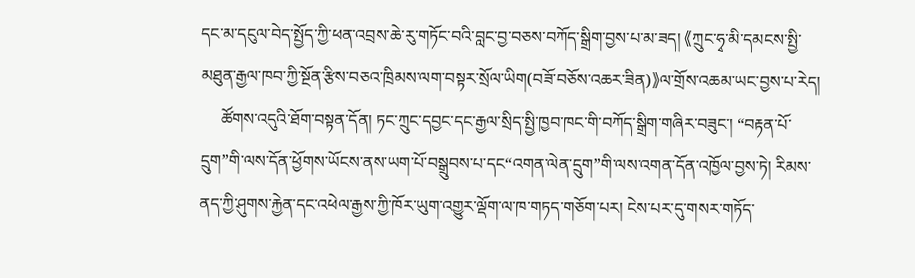དང་མ་དངུལ་བེད་སྤྱོད་ཀྱི་ཕན་འབྲས་ཆེ་རུ་གཏོང་བའི་བླང་བྱ་བཅས་བཀོད་སྒྲིག་བྱས་པ་མ་ཟད། 《ཀྲུང་ཧྭ་མི་དམངས་སྤྱི་མཐུན་རྒྱལ་ཁབ་ཀྱི་སྔོན་རྩིས་བཅའ་ཁྲིམས་ལག་བསྟར་སྲོལ་ཡིག(བཟོ་བཅོས་འཆར་ཟིན)》ལ་གྲོས་འཆམ་ཡང་བྱས་པ་རེད།
     ཚོགས་འདུའི་ཐོག་བསྟན་དོན། ཏང་ཀྲུང་དབྱང་དང་རྒྱལ་སྲིད་སྤྱི་ཁྱབ་ཁང་གི་བཀོད་སྒྲིག་གཞིར་བཟུང་། “བརྟན་པོ་དྲུག”གི་ལས་དོན་ཕྱོགས་ཡོངས་ནས་ཡག་པོ་བསྒྲུབས་པ་དང“འགན་ལེན་དྲུག”གི་ལས་འགན་དོན་འཁྱོལ་བྱས་ཏེ། རིམས་ནད་ཀྱི་ཤུགས་རྐྱེན་དང་འཕེལ་རྒྱས་ཀྱི་ཁོར་ཡུག་འགྱུར་ལྡོག་ལ་ཁ་གཏད་གཅོག་པར། ངེས་པར་དུ་གསར་གཏོད་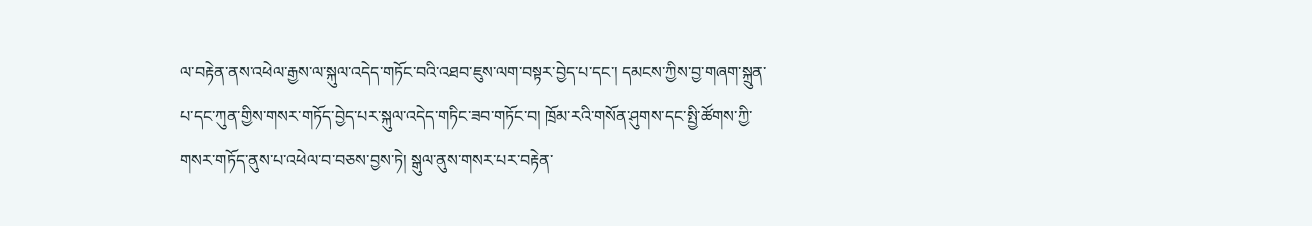ལ་བརྟེན་ནས་འཕེལ་རྒྱས་ལ་སྐུལ་འདེད་གཏོང་བའི་འཐབ་ཇུས་ལག་བསྟར་བྱེད་པ་དང་། དམངས་ཀྱིས་བྱ་གཞག་སྐྲུན་པ་དང་ཀུན་གྱིས་གསར་གཏོད་བྱེད་པར་སྐུལ་འདེད་གཏིང་ཟབ་གཏོང་བ། ཁྲོམ་རའི་གསོན་ཤུགས་དང་སྤྱི་ཚོགས་ཀྱི་གསར་གཏོད་ནུས་པ་འཕེལ་བ་བཅས་བྱས་ཏེ། སྒུལ་ནུས་གསར་པར་བརྟེན་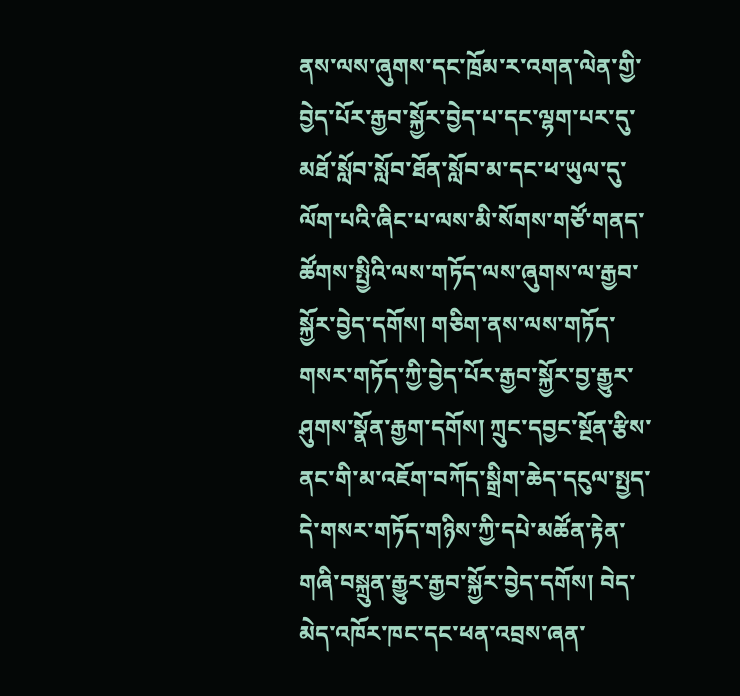ནས་ལས་ཞུགས་དང་ཁྲོམ་ར་འགན་ལེན་གྱི་བྱེད་པོར་རྒྱབ་སྐྱོར་བྱེད་པ་དང་ལྷག་པར་དུ་མཐོ་སློབ་སློབ་ཐོན་སློབ་མ་དང་ཕ་ཡུལ་དུ་ལོག་པའི་ཞིང་པ་ལས་མི་སོགས་གཙོ་གནད་ཚོགས་སྤྱིའི་ལས་གཏོད་ལས་ཞུགས་ལ་རྒྱབ་སྐྱོར་བྱེད་དགོས། གཅིག་ནས་ལས་གཏོད་གསར་གཏོད་ཀྱི་བྱེད་པོར་རྒྱབ་སྐྱོར་བྱ་རྒྱུར་ཤུགས་སྣོན་རྒྱག་དགོས། ཀྲུང་དབྱང་སྔོན་རྩིས་ནང་གི་མ་འཇོག་བཀོད་སྒྲིག་ཆེད་དངུལ་སྤྱད་དེ་གསར་གཏོད་གཉིས་ཀྱི་དཔེ་མཚོན་རྟེན་གཞི་བསྐྲུན་རྒྱུར་རྒྱབ་སྐྱོར་བྱེད་དགོས། བེད་མེད་འཁོར་ཁང་དང་ཕན་འབྲས་ཞན་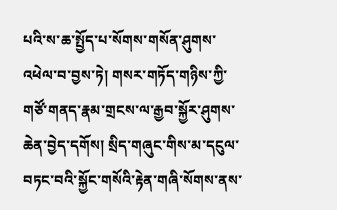པའི་ས་ཆ་སྤྱོད་པ་སོགས་གསོན་ཤུགས་འཕེལ་བ་བྱས་ཏེ། གསར་གཏོད་གཉིས་ཀྱི་གཙོ་གནད་རྣམ་གྲངས་ལ་རྒྱབ་སྐྱོར་ཤུགས་ཆེན་བྱེད་དགོས། སྲིད་གཞུང་གིས་མ་དངུལ་བཏང་བའི་སྐྱོང་གསོའི་རྟེན་གཞི་སོགས་ནས་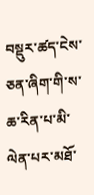བསྡུར་ཚད་ངེས་ཅན་ཞིག་གི་ས་ཆ་རིན་པ་མི་ལེན་པར་མཐོ་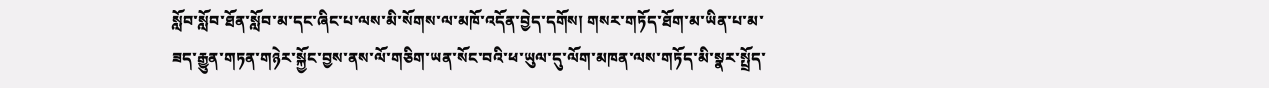སློབ་སློབ་ཐོན་སློབ་མ་དང་ཞིང་པ་ལས་མི་སོགས་ལ་མཁོ་འདོན་བྱེད་དགོས། གསར་གཏོད་ཐོག་མ་ཡིན་པ་མ་ཟད་རྒྱུན་གཏན་གཉེར་སྐྱོང་བྱས་ནས་ལོ་གཅིག་ཡན་སོང་བའི་ཕ་ཡུལ་དུ་ལོག་མཁན་ལས་གཏོད་མི་སྣར་སྤྲོད་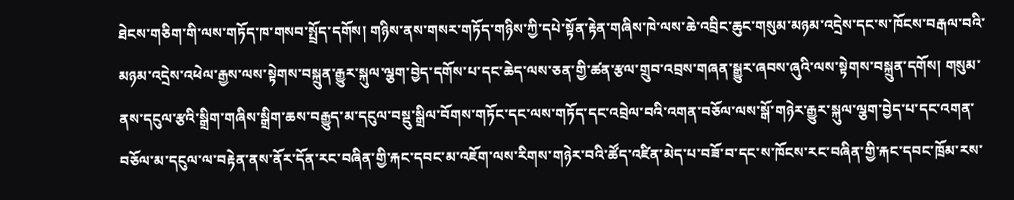ཐེངས་གཅིག་གི་ལས་གཏོད་ཁ་གསབ་སྤྲོད་དགོས། གཉིས་ནས་གསར་གཏོད་གཉིས་ཀྱི་དཔེ་སྟོན་རྟེན་གཞིས་ཁེ་ལས་ཆེ་འབྲིང་ཆུང་གསུམ་མཉམ་འདྲེས་དང་ས་ཁོངས་བརྒལ་བའི་མཉམ་འདྲེས་འཕེལ་རྒྱས་ལས་སྟེགས་བསྐྲུན་རྒྱུར་སྐུལ་ལྕག་བྱེད་དགོས་པ་དང་ཆེད་ལས་ཅན་གྱི་ཚན་རྩལ་གྲུབ་འབྲས་གཞན་སྒྱུར་ཞབས་ཞུའི་ལས་སྟེགས་བསྐྲུན་དགོས། གསུམ་ནས་དངུལ་རྩའི་སྒྲིག་གཞིས་སྒྲིག་ཆས་བརྒྱུད་མ་དངུལ་བསྡུ་སྒྲིལ་བོགས་གཏོང་དང་ལས་གཏོད་དང་འབྲེལ་བའི་འགན་བཅོལ་ལས་སྒོ་གཉེར་རྒྱུར་སྐུལ་ལྕག་བྱེད་པ་དང་འགན་བཅོལ་མ་དངུལ་ལ་བརྟེན་ནས་ནོར་དོན་རང་བཞིན་གྱི་རྐང་དབང་མ་འཇོག་ལས་རིགས་གཉེར་བའི་ཚོད་འཛིན་མེད་པ་བཟོ་བ་དང་ས་ཁོངས་རང་བཞིན་གྱི་རྐང་དབང་ཁྲོམ་རས་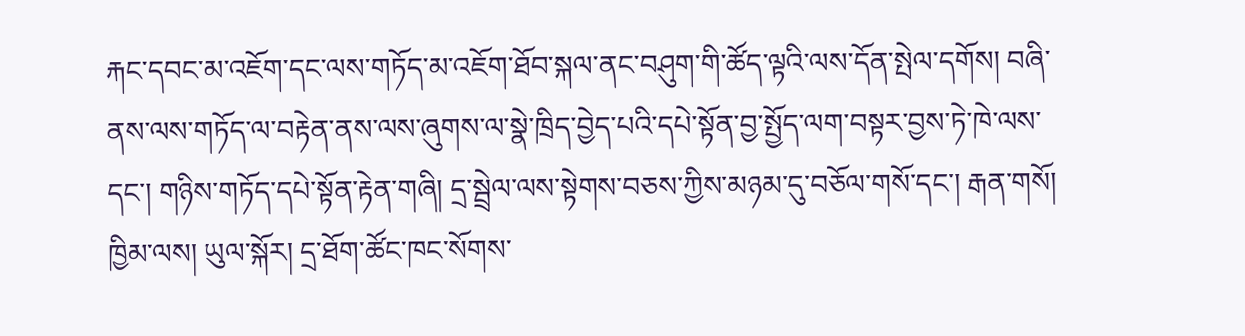རྐང་དབང་མ་འཇོག་དང་ལས་གཏོད་མ་འཇོག་ཐོབ་སྐལ་ནང་བཤུག་གི་ཚོད་ལྟའི་ལས་དོན་སྤེལ་དགོས། བཞི་ནས་ལས་གཏོད་ལ་བརྟེན་ནས་ལས་ཞུགས་ལ་སྣེ་ཁྲིད་བྱེད་པའི་དཔེ་སྟོན་བྱ་སྤྱོད་ལག་བསྟར་བྱས་ཏེ་ཁེ་ལས་དང་། གཉིས་གཏོད་དཔེ་སྟོན་རྟེན་གཞི། དྲ་སྦྲེལ་ལས་སྟེགས་བཅས་ཀྱིས་མཉམ་དུ་བཅོལ་གསོ་དང་། རྒན་གསོ། ཁྱིམ་ལས། ཡུལ་སྐོར། དྲ་ཐོག་ཚོང་ཁང་སོགས་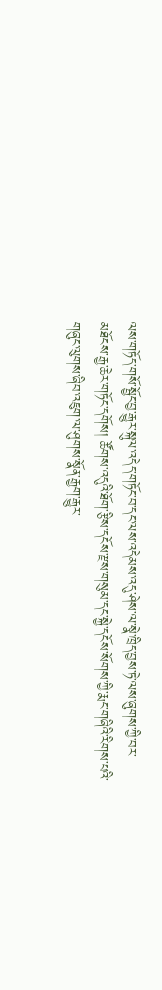ལས་གཏོད་གསོ་སྦྱོང་བྱ་རྒྱུར་སྐུལ་འདེད་གཏོང་བ་དང་ལས་འདེམས་འདུ་ཤེས་ལ་སྣེ་ཁྲིད་བྱས་ཏེ་ལས་ཞུགས་ཀྱི་བར་མཐོངས་རྒྱ་ཆེར་གཏོང་དགོས། ཚོགས་འདུའི་ཐོག་རྩིས་དངོས་རྫས་གསུམ་དང་སྐྱེ་དངོས་སོགས་ཀྱི་རྨང་གཞིའི་རིགས་པའི་གཞུང་ལུགས་ཞིབ་འཇུག་ལ་ཤུགས་སྣོན་རྒྱག་རྒྱུར་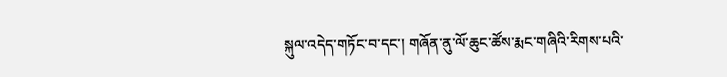སྐུལ་འདེད་གཏོང་བ་དང་། གཞོན་ནུ་ལོ་ཆུང་ཚོས་རྨང་གཞིའི་རིགས་པའི་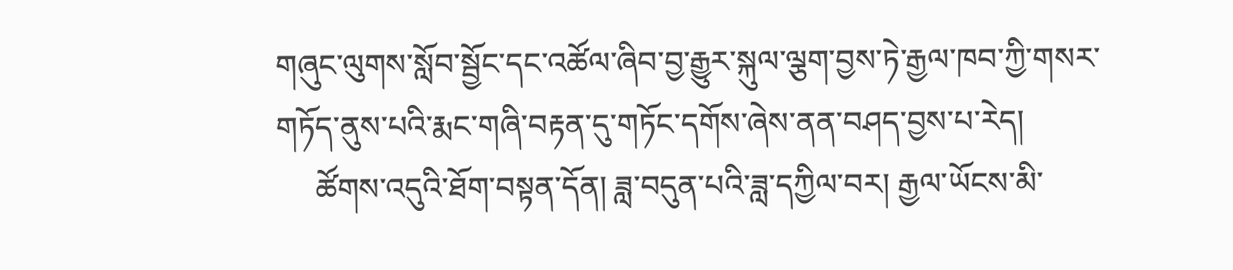གཞུང་ལུགས་སློབ་སྦྱོང་དང་འཚོལ་ཞིབ་བྱ་རྒྱུར་སྐུལ་ལྕག་བྱས་ཏེ་རྒྱལ་ཁབ་ཀྱི་གསར་གཏོད་ནུས་པའི་རྨང་གཞི་བརྟན་དུ་གཏོང་དགོས་ཞེས་ནན་བཤད་བྱས་པ་རེད།
     ཚོགས་འདུའི་ཐོག་བསྟན་དོན། ཟླ་བདུན་པའི་ཟླ་དཀྱིལ་བར། རྒྱལ་ཡོངས་མི་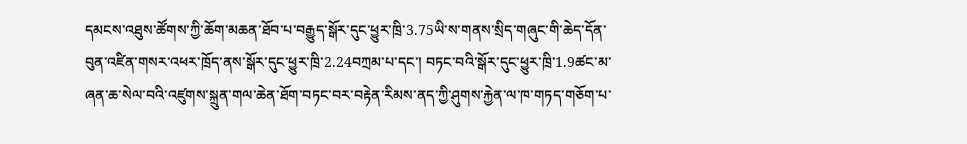དམངས་འཐུས་ཚོགས་ཀྱི་ཆོག་མཆན་ཐོབ་པ་བརྒྱུད་སྒོར་དུང་ཕྱུར་ཁྲི་3.75ཡི་ས་གནས་སྲིད་གཞུང་གི་ཆེད་དོན་བུན་འཛིན་གསར་འཕར་ཁྲོད་ནས་སྒོར་དུང་ཕྱུར་ཁྲི་2.24བཀྲམ་པ་དང་། བཏང་བའི་སྒོར་དུང་ཕྱུར་ཁྲི་1.9ཚང་མ་ཞན་ཆ་སེལ་བའི་འཛུགས་སྐྲུན་གལ་ཆེན་ཐོག་བཏང་བར་བརྟེན་རིམས་ནད་ཀྱི་ཤུགས་རྐྱེན་ལ་ཁ་གཏད་གཅོག་པ་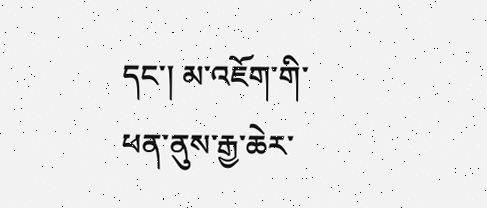དང་། མ་འཇོག་གི་ཕན་ནུས་རྒྱ་ཆེར་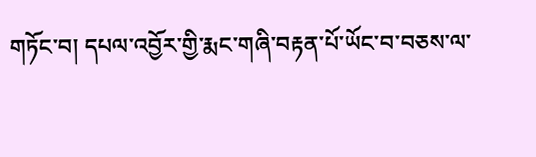གཏོང་བ། དཔལ་འབྱོར་གྱི་རྨང་གཞི་བརྟན་པོ་ཡོང་བ་བཅས་ལ་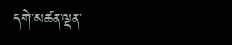དགེ་མཚན་ལྡན་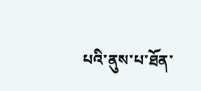པའི་ནུས་པ་ཐོན་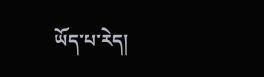ཡོད་པ་རེད།